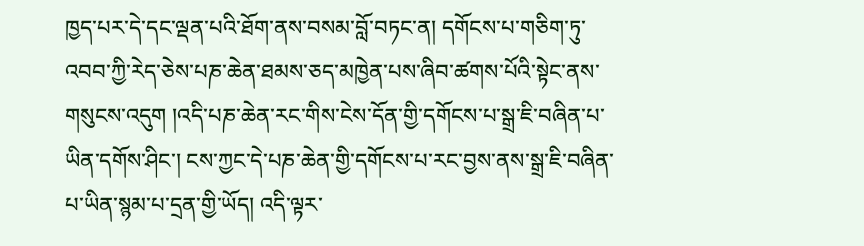ཁྱད་པར་དེ་དང་ལྡན་པའི་ཐོག་ནས་བསམ་བློ་བཏང་ན། དགོངས་པ་གཅིག་ཏུ་འབབ་ཀྱི་རེད་ཅེས་པཎ་ཆེན་ཐམས་ཅད་མཁྱེན་པས་ཞིབ་ཚགས་པོའི་སྟེང་ནས་གསུངས་འདུག །འདི་པཎ་ཆེན་རང་གིས་ངེས་དོན་གྱི་དགོངས་པ་སྒྲ་ཇི་བཞིན་པ་ཡིན་དགོས་ཤིང་། ངས་ཀྱང་དེ་པཎ་ཆེན་གྱི་དགོངས་པ་རང་བྱས་ནས་སྒྲ་ཇི་བཞིན་པ་ཡིན་སྙམ་པ་དྲན་གྱི་ཡོད། འདི་ལྟར་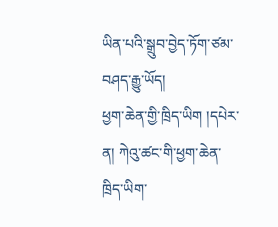ཡིན་པའི་སྒྲུབ་བྱེད་ཏོག་ཙམ་བཤད་རྒྱུ་ཡོད།
ཕྱག་ཆེན་གྱི་ཁྲིད་ཡིག །དཔེར་ན། ཀེའུ་ཚང་གི་ཕྱག་ཆེན་ཁྲིད་ཡིག་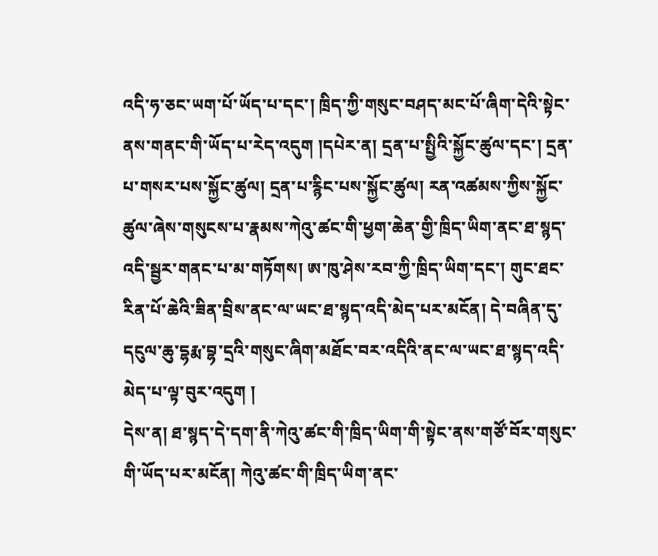འདི་ཧ་ཅང་ཡག་པོ་ཡོད་པ་དང་། ཁྲིད་ཀྱི་གསུང་བཤད་མང་པོ་ཞིག་དེའི་སྟེང་ནས་གནང་གི་ཡོད་པ་རེད་འདུག །དཔེར་ན། དྲན་པ་སྤྱིའི་སྐྱོང་ཚུལ་དང་། དྲན་པ་གསར་པས་སྐྱོང་ཚུལ། དྲན་པ་རྙིང་པས་སྐྱོང་ཚུལ། རན་འཚམས་ཀྱིས་སྐྱོང་ཚུལ་ཞེས་གསུངས་པ་རྣམས་ཀེའུ་ཚང་གི་ཕྱག་ཆེན་གྱི་ཁྲིད་ཡིག་ནང་ཐ་སྙད་འདི་སྦྱར་གནང་པ་མ་གཏོགས། ཨ་ཁུ་ཤེས་རབ་ཀྱི་ཁྲིད་ཡིག་དང་། གུང་ཐང་རིན་པོ་ཆེའི་ཟིན་བྲིས་ནང་ལ་ཡང་ཐ་སྙད་འདི་མེད་པར་མངོན། དེ་བཞིན་དུ་དངུལ་ཆུ་དྷརྨ་བྷ་དྲའི་གསུང་ཞིག་མཐོང་བར་འདིའི་ནང་ལ་ཡང་ཐ་སྙད་འདི་མེད་པ་ལྟ་བུར་འདུག །
དེས་ན། ཐ་སྙད་དེ་དག་ནི་ཀེའུ་ཚང་གི་ཁྲིད་ཡིག་གི་སྟེང་ནས་གཙོ་བོར་གསུང་གི་ཡོད་པར་མངོན། ཀེའུ་ཚང་གི་ཁྲིད་ཡིག་ནང་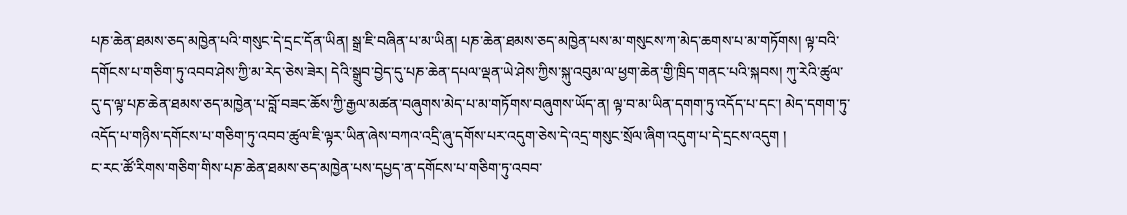པཎ་ཆེན་ཐམས་ཅད་མཁྱེན་པའི་གསུང་དེ་དྲང་དོན་ཡིན། སྒྲ་ཇི་བཞིན་པ་མ་ཡིན། པཎ་ཆེན་ཐམས་ཅད་མཁྱེན་པས་མ་གསུངས་ཀ་མེད་ཆགས་པ་མ་གཏོགས། ལྟ་བའི་དགོངས་པ་གཅིག་ཏུ་འབབ་ཤེས་ཀྱི་མ་རེད་ཅེས་ཟེར། དེའི་སྒྲུབ་བྱེད་དུ་པཎ་ཆེན་དཔལ་ལྡན་ཡེ་ཤེས་ཀྱིས་སྐུ་འབུམ་ལ་ཕྱག་ཆེན་གྱི་ཁྲིད་གནང་པའི་སྐབས། ཀུ་རེའི་ཚུལ་དུ་ད་ལྟ་པཎ་ཆེན་ཐམས་ཅད་མཁྱེན་པ་བློ་བཟང་ཆོས་ཀྱི་རྒྱལ་མཚན་བཞུགས་མེད་པ་མ་གཏོགས་བཞུགས་ཡོད་ན། ལྟ་བ་མ་ཡིན་དགག་ཏུ་འདོད་པ་དང་། མེད་དགག་ཏུ་འདོད་པ་གཉིས་དགོངས་པ་གཅིག་ཏུ་འབབ་ཚུལ་ཇི་ལྟར་ཡིན་ཞེས་བཀའ་འདྲི་ཞུ་དགོས་པར་འདུག་ཅེས་དེ་འདྲ་གསུང་སྲོལ་ཞིག་འདུག་པ་དེ་དྲངས་འདུག །
ང་རང་ཚོ་རིགས་གཅིག་གིས་པཎ་ཆེན་ཐམས་ཅད་མཁྱེན་པས་དཔྱད་ན་དགོངས་པ་གཅིག་ཏུ་འབབ་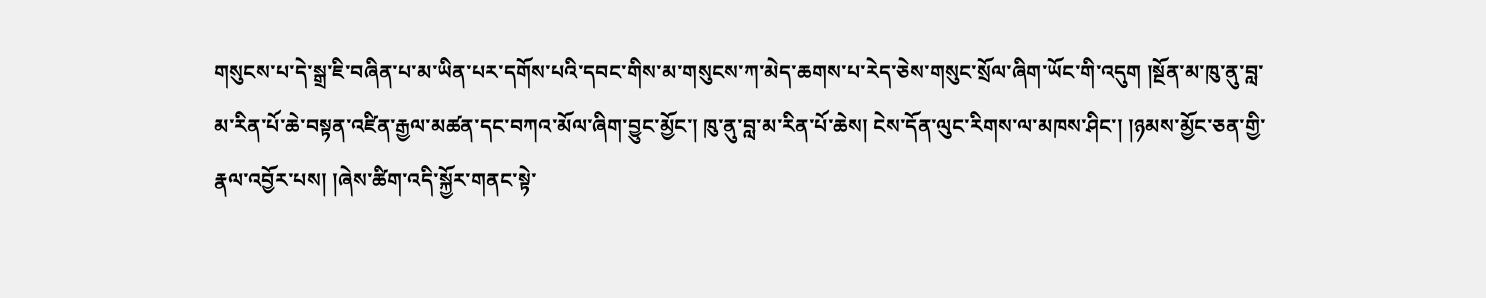གསུངས་པ་དེ་སྒྲ་ཇི་བཞིན་པ་མ་ཡིན་པར་དགོས་པའི་དབང་གིས་མ་གསུངས་ཀ་མེད་ཆགས་པ་རེད་ཅེས་གསུང་སྲོལ་ཞིག་ཡོང་གི་འདུག །སྔོན་མ་ཁུ་ནུ་བླ་མ་རིན་པོ་ཆེ་བསྟན་འཛིན་རྒྱལ་མཚན་དང་བཀའ་མོལ་ཞིག་བྱུང་མྱོང་། ཁུ་ནུ་བླ་མ་རིན་པོ་ཆེས། ངེས་དོན་ལུང་རིགས་ལ་མཁས་ཤིང་། །ཉམས་མྱོང་ཅན་གྱི་རྣལ་འབྱོར་པས། །ཞེས་ཚིག་འདི་སྐྱོར་གནང་སྟེ་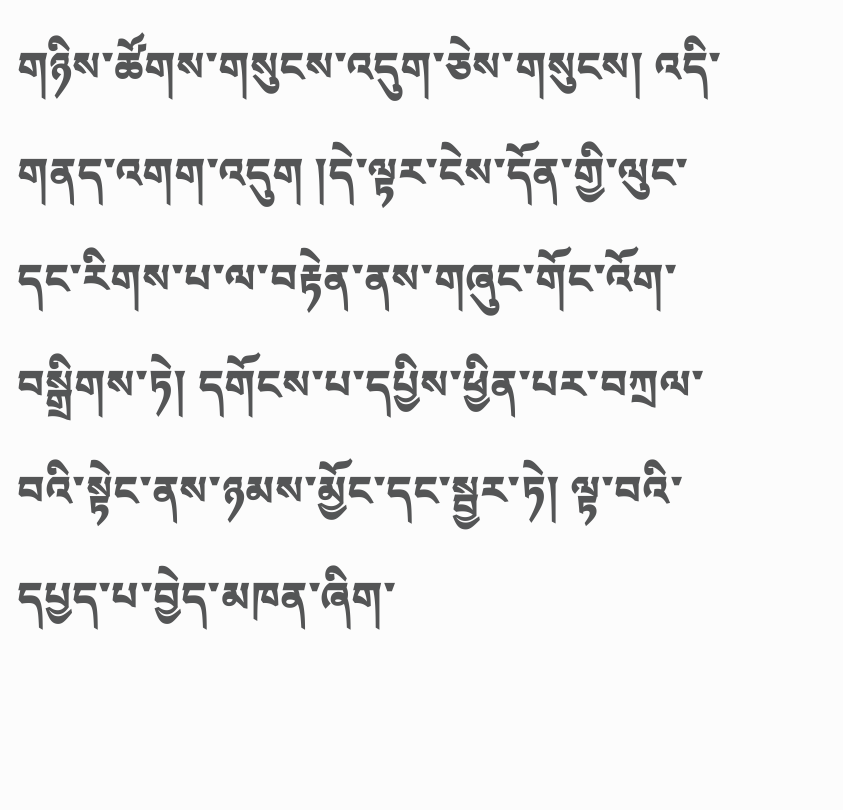གཉིས་ཚོགས་གསུངས་འདུག་ཅེས་གསུངས། འདི་གནད་འགག་འདུག །དེ་ལྟར་ངེས་དོན་གྱི་ལུང་དང་རིགས་པ་ལ་བརྟེན་ནས་གཞུང་གོང་འོག་བསྒྲིགས་ཏེ། དགོངས་པ་དཔྱིས་ཕྱིན་པར་བཀྲལ་བའི་སྟེང་ནས་ཉམས་མྱོང་དང་སྦྱར་ཏེ། ལྟ་བའི་དཔྱད་པ་བྱེད་མཁན་ཞིག་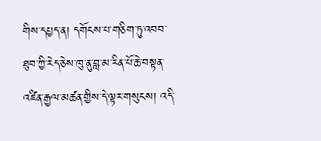གིས་དཔྱད་ན། དགོངས་པ་གཅིག་ཏུ་འབབ་ཐུབ་ཀྱི་རེད་ཅེས་ཁུ་ནུ་བླ་མ་རིན་པོ་ཆེ་བསྟན་འཛིན་རྒྱལ་མཚན་གྱིས་དེ་ལྟར་གསུངས། འདི་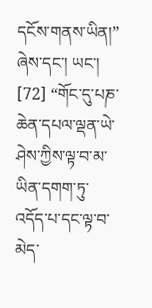དངོས་གནས་ཡིན།” ཞེས་དང་། ཡང་། [72] “གོང་དུ་པཎ་ཆེན་དཔལ་ལྡན་ཡེ་ཤེས་ཀྱིས་ལྟ་བ་མ་ཡིན་དགག་ཏུ་འདོད་པ་དང་ལྟ་བ་མེད་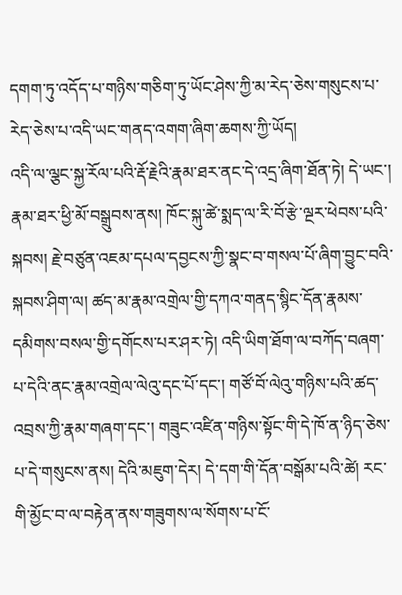དགག་ཏུ་འདོད་པ་གཉིས་གཅིག་ཏུ་ཡོང་ཤེས་ཀྱི་མ་རེད་ཅེས་གསུངས་པ་རེད་ཅེས་པ་འདི་ཡང་གནད་འགག་ཞིག་ཆགས་ཀྱི་ཡོད།
འདི་ལ་ལྕང་སྐྱ་རོལ་པའི་རྡོ་རྗེའི་རྣམ་ཐར་ནང་དེ་འདྲ་ཞིག་ཐོན་ཏེ། དེ་ཡང་། རྣམ་ཐར་ཕྱི་མོ་བསྒྲུབས་ནས། ཁོང་སྐུ་ཚེ་སྨད་ལ་རི་བོ་རྩེ་ལྔར་ཕེབས་པའི་སྐབས། རྗེ་བཙུན་འཇམ་དཔལ་དབྱངས་ཀྱི་སྣང་བ་གསལ་པོ་ཞིག་བྱུང་བའི་སྐབས་ཤིག་ལ། ཚད་མ་རྣམ་འགྲེལ་གྱི་དཀའ་གནད་སྙིང་དོན་རྣམས་དམིགས་བསལ་གྱི་དགོངས་པར་ཤར་ཏེ། འདི་ཡིག་ཐོག་ལ་བཀོད་བཞག་པ་དེའི་ནང་རྣམ་འགྲེལ་ལེའུ་དང་པོ་དང་། གཙོ་བོ་ལེའུ་གཉིས་པའི་ཚད་འབྲས་ཀྱི་རྣམ་གཞག་དང་། གཟུང་འཛིན་གཉིས་སྟོང་གི་དེ་ཁོ་ན་ཉིད་ཅེས་པ་དེ་གསུངས་ནས། དེའི་མཇུག་དེར། དེ་དག་གི་དོན་བསྒོམ་པའི་ཚེ། རང་གི་མྱོང་བ་ལ་བརྟེན་ནས་གཟུགས་ལ་སོགས་པ་ངོ་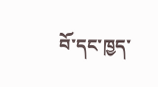བོ་དང་ཁྱད་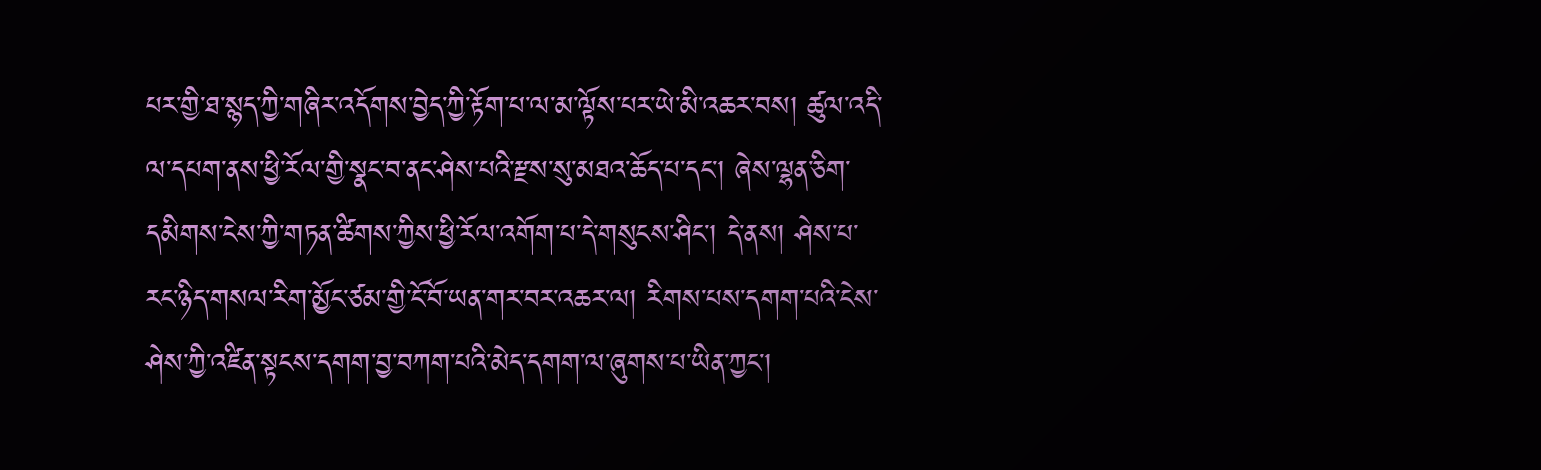པར་གྱི་ཐ་སྙད་ཀྱི་གཞིར་འདོགས་བྱེད་ཀྱི་རྟོག་པ་ལ་མ་ལྟོས་པར་ཡེ་མི་འཆར་བས། ཚུལ་འདི་ལ་དཔག་ནས་ཕྱི་རོལ་གྱི་སྣང་བ་ནང་ཤེས་པའི་རྫས་སུ་མཐའ་ཆོད་པ་དང་། ཞེས་ལྷན་ཅིག་དམིགས་ངེས་ཀྱི་གཏན་ཚིགས་ཀྱིས་ཕྱི་རོལ་འགོག་པ་དེ་གསུངས་ཤིང་། དེ་ནས། ཤེས་པ་རང་ཉིད་གསལ་རིག་མྱོང་ཙམ་གྱི་ངོ་བོ་ཡན་གར་བར་འཆར་ལ། རིགས་པས་དགག་པའི་ངེས་ཤེས་ཀྱི་འཛིན་སྟངས་དགག་བྱ་བཀག་པའི་མེད་དགག་ལ་ཞུགས་པ་ཡིན་ཀྱང་།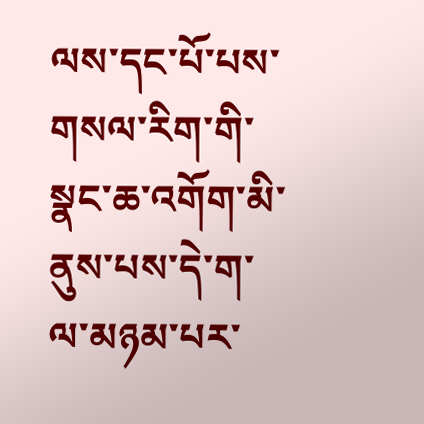ལས་དང་པོ་པས་གསལ་རིག་གི་སྣང་ཆ་འགོག་མི་ནུས་པས་དེ་ག་ལ་མཉམ་པར་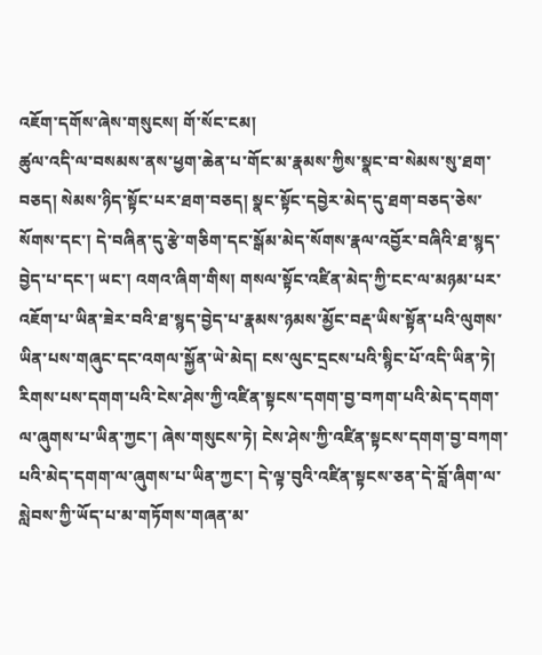འཇོག་དགོས་ཞེས་གསུངས། གོ་སོང་ངམ།
ཚུལ་འདི་ལ་བསམས་ནས་ཕྱག་ཆེན་པ་གོང་མ་རྣམས་ཀྱིས་སྣང་བ་སེམས་སུ་ཐག་བཅད། སེམས་ཉིད་སྟོང་པར་ཐག་བཅད། སྣང་སྟོང་དབྱེར་མེད་དུ་ཐག་བཅད་ཅེས་སོགས་དང་། དེ་བཞིན་དུ་རྩེ་གཅིག་དང་སྒོམ་མེད་སོགས་རྣལ་འབྱོར་བཞིའི་ཐ་སྙད་བྱེད་པ་དང་། ཡང་། འགའ་ཞིག་གིས། གསལ་སྟོང་འཛིན་མེད་ཀྱི་ངང་ལ་མཉམ་པར་འཇོག་པ་ཡིན་ཟེར་བའི་ཐ་སྙད་བྱེད་པ་རྣམས་ཉམས་མྱོང་བརྡ་ཡིས་སྟོན་པའི་ལུགས་ཡིན་པས་གཞུང་དང་འགལ་སྐྱོན་ཡེ་མེད། ངས་ལུང་དྲངས་པའི་སྙིང་པོ་འདི་ཡིན་ཏེ། རིགས་པས་དགག་པའི་ངེས་ཤེས་ཀྱི་འཛིན་སྟངས་དགག་བྱ་བཀག་པའི་མེད་དགག་ལ་ཞུགས་པ་ཡིན་ཀྱང་། ཞེས་གསུངས་ཏེ། ངེས་ཤེས་ཀྱི་འཛིན་སྟངས་དགག་བྱ་བཀག་པའི་མེད་དགག་ལ་ཞུགས་པ་ཡིན་ཀྱང་། དེ་ལྟ་བུའི་འཛིན་སྟངས་ཅན་དེ་བློ་ཞིག་ལ་སླེབས་ཀྱི་ཡོད་པ་མ་གཏོགས་གཞན་མ་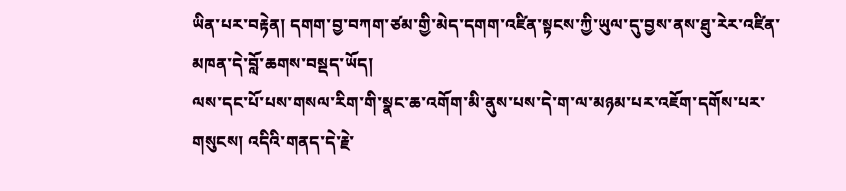ཡིན་པར་བརྟེན། དགག་བྱ་བཀག་ཙམ་གྱི་མེད་དགག་འཛིན་སྟངས་ཀྱི་ཡུལ་དུ་བྱས་ནས་ཐུ་རེར་འཛིན་མཁན་དེ་བློ་ཆགས་བསྡད་ཡོད།
ལས་དང་པོ་པས་གསལ་རིག་གི་སྣང་ཆ་འགོག་མི་ནུས་པས་དེ་ག་ལ་མཉམ་པར་འཇོག་དགོས་པར་གསུངས། འདིའི་གནད་དེ་རྗེ་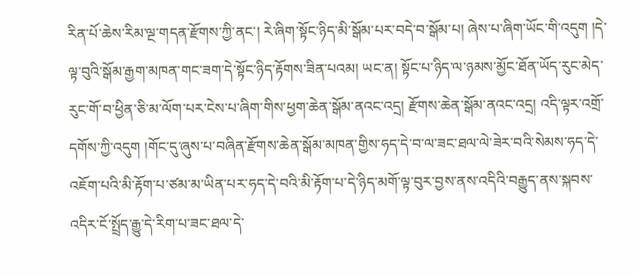རིན་པོ་ཆེས་རིམ་ལྔ་གདན་རྫོགས་ཀྱི་ནང་། རེ་ཞིག་སྟོང་ཉིད་མི་སྒོམ་པར་བདེ་བ་སྒོམ་པ། ཞེས་པ་ཞིག་ཡོང་གི་འདུག །དེ་ལྟ་བུའི་སྒོམ་རྒྱག་མཁན་གང་ཟག་དེ་སྟོང་ཉིད་རྟོགས་ཟིན་པའམ། ཡང་ན། སྟོང་པ་ཉིད་ལ་ཉམས་མྱོང་ཐོན་ཡོད་རུང་མེད་རུང་གོ་བ་ཕྱིན་ཅི་མ་ལོག་པར་ངེས་པ་ཞིག་གིས་ཕྱག་ཆེན་སྒོམ་ནའང་འདྲ། རྫོགས་ཆེན་སྒོམ་ནའང་འདྲ། འདི་ལྟར་འགྲོ་དགོས་ཀྱི་འདུག །གོང་དུ་ཞུས་པ་བཞིན་རྫོགས་ཆེན་སྒོམ་མཁན་གྱིས་ཧད་དེ་བ་ལ་ཟང་ཐལ་ལེ་ཟེར་བའི་སེམས་ཧད་དེ་འཇོག་པའི་མི་རྟོག་པ་ཙམ་མ་ཡིན་པར་ཧད་དེ་བའི་མི་རྟོག་པ་དེ་ཉིད་མགོ་ལྟ་བུར་བྱས་ནས་འདིའི་བརྒྱུད་ནས་སྐབས་འདིར་ངོ་སྤྲོད་རྒྱུ་དེ་རིག་པ་ཟང་ཐལ་དེ་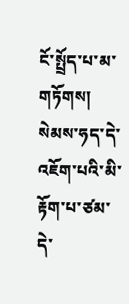ངོ་སྤྲོད་པ་མ་གཏོགས། སེམས་ཧད་དེ་འཇོག་པའི་མི་རྟོག་པ་ཙམ་དེ་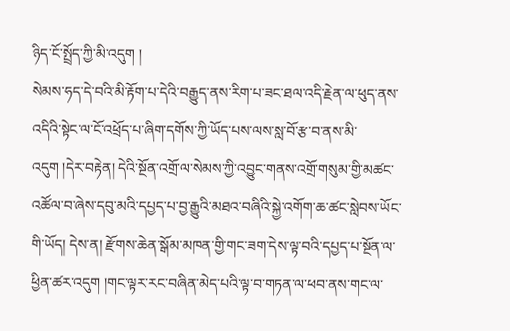ཉིད་ངོ་སྤྲོད་ཀྱི་མི་འདུག །
སེམས་ཧད་དེ་བའི་མི་རྟོག་པ་དེའི་བརྒྱུད་ནས་རིག་པ་ཟང་ཐལ་འདི་རྗེན་ལ་ཕུད་ནས་འདིའི་སྟེང་ལ་ངོ་འཕྲོད་པ་ཞིག་དགོས་ཀྱི་ཡོད་པས་ལས་སླ་བོ་རྩ་བ་ནས་མི་འདུག །དེར་བརྟེན། དེའི་སྔོན་འགྲོ་ལ་སེམས་ཀྱི་འབྱུང་གནས་འགྲོ་གསུམ་གྱི་མཚང་འཚོལ་བ་ཞེས་དབུ་མའི་དཔྱད་པ་བྱ་རྒྱུའི་མཐའ་བཞིའི་སྐྱེ་འགོག་ཆ་ཚང་སླེབས་ཡོང་གི་ཡོད། དེས་ན། རྫོགས་ཆེན་སྒོམ་མཁན་གྱི་གང་ཟག་དེས་ལྟ་བའི་དཔྱད་པ་སྔོན་ལ་ཕྱིན་ཚར་འདུག །གང་ལྟར་རང་བཞིན་མེད་པའི་ལྟ་བ་གཏན་ལ་ཕབ་ནས་གང་ལ་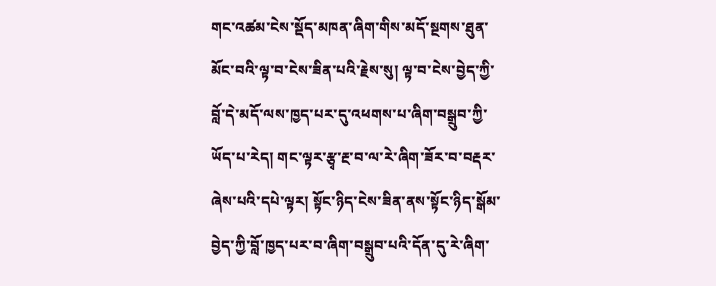གང་འཚམ་ངེས་སྡོད་མཁན་ཞིག་གིས་མདོ་སྔགས་ཐུན་མོང་བའི་ལྟ་བ་ངེས་ཟིན་པའི་རྗེས་སུ། ལྟ་བ་ངེས་བྱེད་ཀྱི་བློ་དེ་མདོ་ལས་ཁྱད་པར་དུ་འཕགས་པ་ཞིག་བསྒྲུབ་ཀྱི་ཡོད་པ་རེད། གང་ལྟར་རྩྭ་རྔ་བ་ལ་རེ་ཞིག་ཟོར་བ་བརྡར་ཞེས་པའི་དཔེ་ལྟར། སྟོང་ཉིད་ངེས་ཟིན་ནས་སྟོང་ཉིད་སྒོམ་བྱེད་ཀྱི་བློ་ཁྱད་པར་བ་ཞིག་བསྒྲུབ་པའི་དོན་དུ་རེ་ཞིག་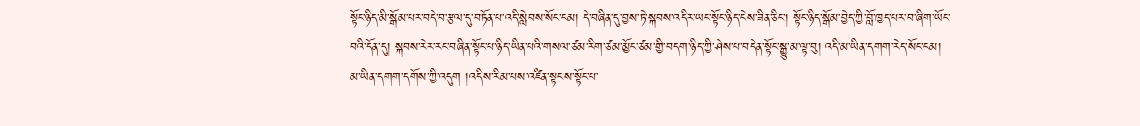སྟོང་ཉིད་མི་སྒོམ་པར་བདེ་བ་རྩལ་དུ་བཏོན་པ་འདི་སླེབས་སོང་ངམ། དེ་བཞིན་དུ་བྱས་ཏེ་སྐབས་འདིར་ཡང་སྟོང་ཉིད་ངེས་ཟིན་ཅིང་། སྟོང་ཉིད་སྒོམ་བྱེད་ཀྱི་བློ་ཁྱད་པར་བ་ཞིག་ཡོང་བའི་དོན་དུ། སྐབས་རེར་རང་བཞིན་སྟོང་པ་ཉིད་ཡིན་པའི་གསལ་ཙམ་རིག་ཙམ་མྱོང་ཙམ་གྱི་བདག་ཉིད་ཀྱི་ཤེས་པ་བདེན་སྟོང་སྒྱུ་མ་ལྟ་བུ། འདི་མ་ཡིན་དགག་རེད་སོང་ངམ། མ་ཡིན་དགག་དགོས་ཀྱི་འདུག །འདིས་རིམ་པས་འཛིན་སྟངས་སྟོང་པ་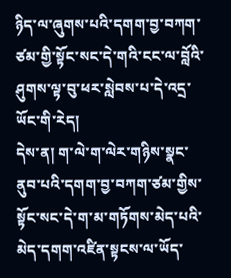ཉིད་ལ་ཞུགས་པའི་དགག་བྱ་བཀག་ཙམ་གྱི་སྟོང་སང་དེ་གའི་ངང་ལ་བློའི་ཤུགས་ལྟ་བུ་ཕར་སླེབས་པ་དེ་འདྲ་ཡོང་གི་རེད།
དེས་ན། ག་ལེ་ག་ལེར་གཉིས་སྣང་ནུབ་པའི་དགག་བྱ་བཀག་ཙམ་གྱིས་སྟོང་སང་དེ་ག་མ་གཏོགས་མེད་པའི་མེད་དགག་འཛིན་སྟངས་ལ་ཡོད་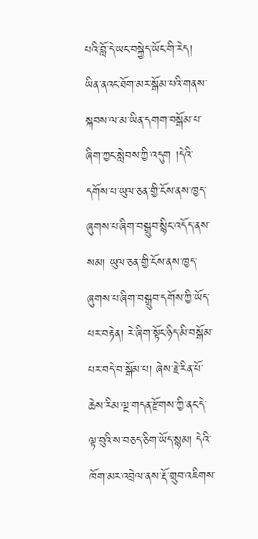པའི་བློ་དེ་ཡང་བསྐྱེད་ཡོང་གི་རེད། ཡིན་ནའང་ཐོག་མར་སྒོམ་པའི་གནས་སྐབས་ལ་མ་ཡིན་དགག་བསྒོམ་པ་ཞིག་ཀྱང་སླེབས་ཀྱི་འདུག །དེའི་དགོས་པ་ཡུལ་ཅན་གྱི་ངོས་ནས་ཁྱད་ཞུགས་པ་ཞིག་བསྒྲུབ་སྙིང་འདོད་ནས་སམ། ཡུལ་ཅན་གྱི་ངོས་ནས་ཁྱད་ཞུགས་པ་ཞིག་བསྒྲུབ་དགོས་ཀྱི་ཡོད་པར་བརྟེན། རེ་ཞིག་སྟོང་ཉིད་མི་བསྒོམ་པར་བདེ་བ་སྒོམ་པ། ཞེས་རྗེ་རིན་པོ་ཆེས་རིམ་ལྔ་གདན་རྫོགས་ཀྱི་ནང་དེ་ལྟ་བུའི་ས་བཅད་ཅིག་ཡོད་སྙམ། དེའི་ཁོག་མར་འབྲེལ་ནས་རྡོ་གྲུབ་འཇིགས་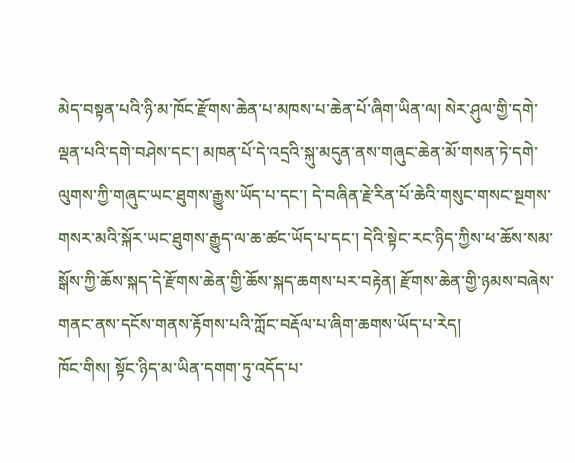མེད་བསྟན་པའི་ཉི་མ་ཁོང་རྫོགས་ཆེན་པ་མཁས་པ་ཆེན་པོ་ཞིག་ཡིན་ལ། སེར་ཤུལ་གྱི་དགེ་ལྡན་པའི་དགེ་བཤེས་དང་། མཁན་པོ་དེ་འདྲའི་སྐུ་མདུན་ནས་གཞུང་ཆེན་མོ་གསན་ཏེ་དགེ་ལུགས་ཀྱི་གཞུང་ཡང་ཐུགས་རྒྱུས་ཡོད་པ་དང་། དེ་བཞིན་རྗེ་རིན་པོ་ཆེའི་གསུང་གསང་སྔགས་གསར་མའི་སྐོར་ཡང་ཐུགས་རྒྱུད་ལ་ཆ་ཚང་ཡོད་པ་དང་། དེའི་སྟེང་རང་ཉིད་ཀྱིས་ཕ་ཆོས་སམ་སྒོས་ཀྱི་ཆོས་སྐད་དེ་རྫོགས་ཆེན་གྱི་ཆོས་སྐད་ཆགས་པར་བརྟེན། རྫོགས་ཆེན་གྱི་ཉམས་བཞེས་གནང་ནས་དངོས་གནས་རྟོགས་པའི་ཀློང་བརྡོལ་པ་ཞིག་ཆགས་ཡོད་པ་རེད།
ཁོང་གིས། སྟོང་ཉིད་མ་ཡིན་དགག་ཏུ་འདོད་པ་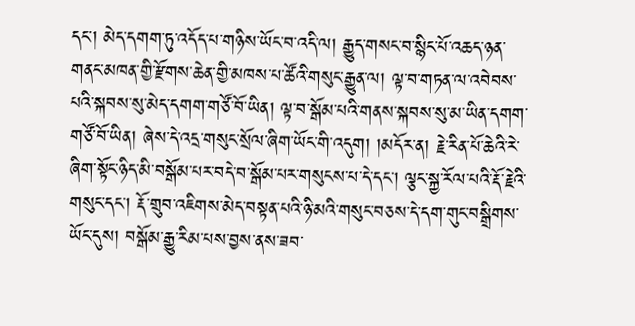དང་། མེད་དགག་ཏུ་འདོད་པ་གཉིས་ཡོང་བ་འདི་ལ། རྒྱུད་གསང་བ་སྙིང་པོ་འཆད་ཉན་གནང་མཁན་གྱི་རྫོགས་ཆེན་གྱི་མཁས་པ་ཚོའི་གསུང་རྒྱུན་ལ། ལྟ་བ་གཏན་ལ་འབེབས་པའི་སྐབས་སུ་མེད་དགག་གཙོ་བོ་ཡིན། ལྟ་བ་སྒོམ་པའི་གནས་སྐབས་སུ་མ་ཡིན་དགག་གཙོ་བོ་ཡིན། ཞེས་དེ་འདྲ་གསུང་སྲོལ་ཞིག་ཡོང་གི་འདུག། །མདོར་ན། རྗེ་རིན་པོ་ཆེའི་རེ་ཞིག་སྟོང་ཉིད་མི་བསྒོམ་པར་བདེ་བ་སྒོམ་པར་གསུངས་པ་དེ་དང་། ལྕང་སྐྱ་རོལ་པའི་རྡོ་རྗེའི་གསུང་དང་། རྡོ་གྲུབ་འཇིགས་མེད་བསྟན་པའི་ཉི་མའི་གསུང་བཅས་དེ་དག་གུང་བསྒྲིགས་ཡོང་དུས། བསྒོམ་རྒྱུ་རིམ་པས་བྱས་ནས་ཟབ་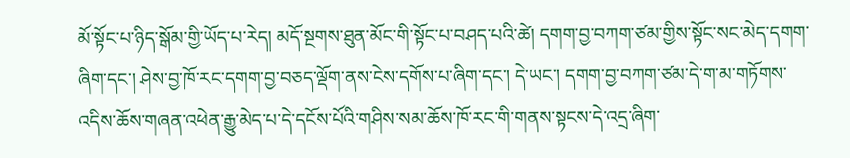མོ་སྟོང་པ་ཉིད་སྒོམ་གྱི་ཡོད་པ་རེད། མདོ་སྔགས་ཐུན་མོང་གི་སྟོང་པ་བཤད་པའི་ཚེ། དགག་བྱ་བཀག་ཙམ་གྱིས་སྟོང་སང་མེད་དགག་ཞིག་དང་། ཤེས་བྱ་ཁོ་རང་དགག་བྱ་བཅད་ལྡོག་ནས་ངེས་དགོས་པ་ཞིག་དང་། དེ་ཡང་། དགག་བྱ་བཀག་ཙམ་དེ་ག་མ་གཏོགས་འདིས་ཆོས་གཞན་འཕེན་རྒྱུ་མེད་པ་དེ་དངོས་པོའི་གཤིས་སམ་ཆོས་ཁོ་རང་གི་གནས་སྟངས་དེ་འདྲ་ཞིག་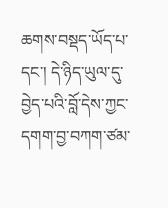ཆགས་བསྡད་ཡོད་པ་དང་། དེ་ཉིད་ཡུལ་དུ་བྱེད་པའི་བློ་དེས་ཀྱང་དགག་བྱ་བཀག་ཙམ་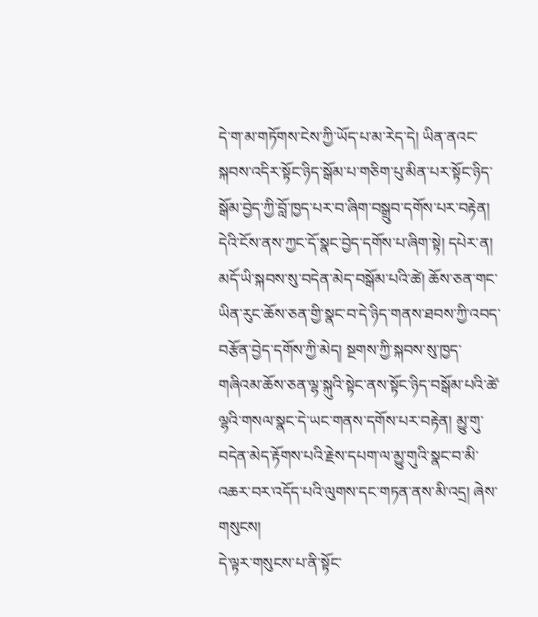དེ་ག་མ་གཏོགས་ངེས་ཀྱི་ཡོད་པ་མ་རེད་དེ། ཡིན་ནའང་སྐབས་འདིར་སྟོང་ཉིད་སྒོམ་པ་གཅིག་པུ་མིན་པར་སྟོང་ཉིད་སྒོམ་བྱེད་ཀྱི་བློ་ཁྱད་པར་བ་ཞིག་བསྒྲུབ་དགོས་པར་བརྟེན། དེའི་ངོས་ནས་ཀྱང་དོ་སྣང་བྱེད་དགོས་པ་ཞིག་སྟེ། དཔེར་ན། མདོ་ཡི་སྐབས་སུ་བདེན་མེད་བསྒོམ་པའི་ཚེ། ཆོས་ཅན་གང་ཡིན་རུང་ཆོས་ཅན་གྱི་སྣང་བ་དེ་ཉིད་གནས་ཐབས་ཀྱི་འབད་བརྩོན་བྱེད་དགོས་ཀྱི་མེད། སྔགས་ཀྱི་སྐབས་སུ་ཁྱད་གཞིའམ་ཆོས་ཅན་ལྷ་སྐུའི་སྟེང་ནས་སྟོང་ཉིད་བསྒོམ་པའི་ཚེ་ལྷའི་གསལ་སྣང་དེ་ཡང་གནས་དགོས་པར་བརྟེན། མྱུ་གུ་བདེན་མེད་རྟོགས་པའི་རྗེས་དཔག་ལ་མྱུ་གུའི་སྣང་བ་མི་འཆར་བར་འདོད་པའི་ལུགས་དང་གཏན་ནས་མི་འདྲ། ཞེས་གསུངས།
དེ་ལྟར་གསུངས་པ་ནི་སྟོང་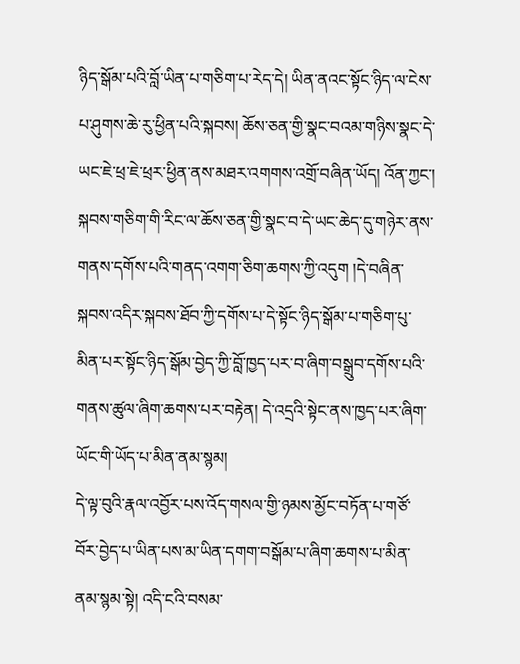ཉིད་སྒོམ་པའི་བློ་ཡིན་པ་གཅིག་པ་རེད་དེ། ཡིན་ནའང་སྟོང་ཉིད་ལ་ངེས་པ་ཤུགས་ཆེ་རུ་ཕྱིན་པའི་སྐབས། ཆོས་ཅན་གྱི་སྣང་བའམ་གཉིས་སྣང་དེ་ཡང་ཇེ་ཕྲ་ཇེ་ཕྲར་ཕྱིན་ནས་མཐར་འགགས་འགྲོ་བཞིན་ཡོད། འོན་ཀྱང་། སྐབས་གཅིག་གི་རིང་ལ་ཆོས་ཅན་གྱི་སྣང་བ་དེ་ཡང་ཆེད་དུ་གཉེར་ནས་གནས་དགོས་པའི་གནད་འགག་ཅིག་ཆགས་ཀྱི་འདུག །དེ་བཞིན་སྐབས་འདིར་སྐབས་ཐོབ་ཀྱི་དགོས་པ་དེ་སྟོང་ཉིད་སྒོམ་པ་གཅིག་པུ་མིན་པར་སྟོང་ཉིད་སྒོམ་བྱེད་ཀྱི་བློ་ཁྱད་པར་བ་ཞིག་བསྒྲུབ་དགོས་པའི་གནས་ཚུལ་ཞིག་ཆགས་པར་བརྟེན། དེ་འདྲའི་སྟེང་ནས་ཁྱད་པར་ཞིག་ཡོང་གི་ཡོད་པ་མིན་ནམ་སྙམ།
དེ་ལྟ་བུའི་རྣལ་འབྱོར་པས་འོད་གསལ་གྱི་ཉམས་མྱོང་བཏོན་པ་གཙོ་བོར་བྱེད་པ་ཡིན་པས་མ་ཡིན་དགག་བསྒོམ་པ་ཞིག་ཆགས་པ་མིན་ནམ་སྙམ་སྟེ། འདི་ངའི་བསམ་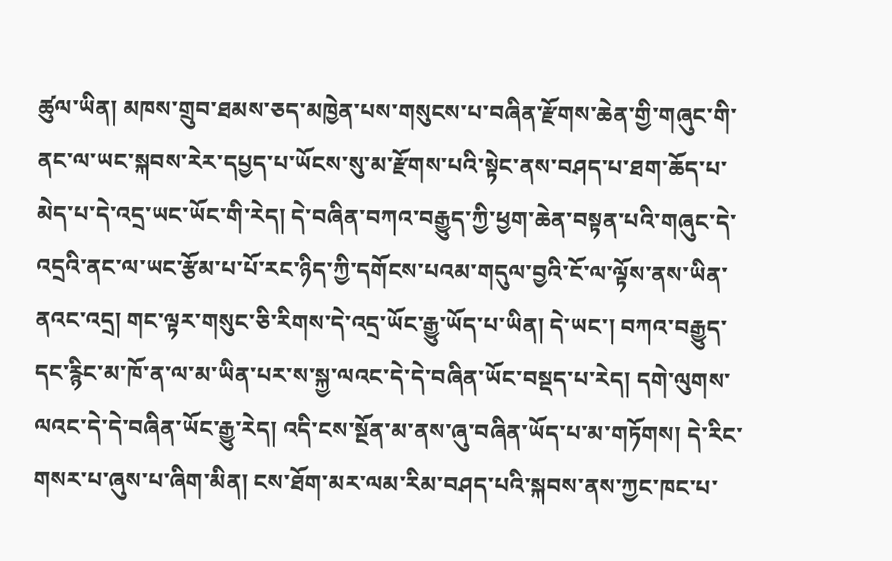ཚུལ་ཡིན། མཁས་གྲུབ་ཐམས་ཅད་མཁྱེན་པས་གསུངས་པ་བཞིན་རྫོགས་ཆེན་གྱི་གཞུང་གི་ནང་ལ་ཡང་སྐབས་རེར་དཔྱད་པ་ཡོངས་སུ་མ་རྫོགས་པའི་སྟེང་ནས་བཤད་པ་ཐག་ཆོད་པ་མེད་པ་དེ་འདྲ་ཡང་ཡོང་གི་རེད། དེ་བཞིན་བཀའ་བརྒྱུད་ཀྱི་ཕྱག་ཆེན་བསྟན་པའི་གཞུང་དེ་འདྲའི་ནང་ལ་ཡང་རྩོམ་པ་པོ་རང་ཉིད་ཀྱི་དགོངས་པའམ་གདུལ་བྱའི་ངོ་ལ་ལྟོས་ནས་ཡིན་ནའང་འདྲ། གང་ལྟར་གསུང་ཅི་རིགས་དེ་འདྲ་ཡོང་རྒྱུ་ཡོད་པ་ཡིན། དེ་ཡང་། བཀའ་བརྒྱུད་དང་རྙིང་མ་ཁོ་ན་ལ་མ་ཡིན་པར་ས་སྐྱ་ལའང་དེ་དེ་བཞིན་ཡོང་བསྡད་པ་རེད། དགེ་ལུགས་ལའང་དེ་དེ་བཞིན་ཡོང་རྒྱུ་རེད། འདི་ངས་སྔོན་མ་ནས་ཞུ་བཞིན་ཡོད་པ་མ་གཏོགས། དེ་རིང་གསར་པ་ཞུས་པ་ཞིག་མིན། ངས་ཐོག་མར་ལམ་རིམ་བཤད་པའི་སྐབས་ནས་ཀྱང་ཁང་པ་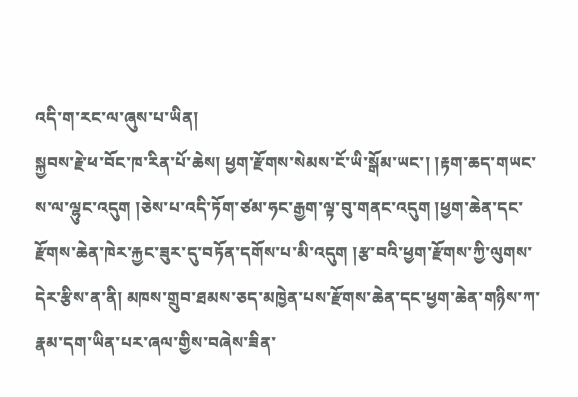འདི་ག་རང་ལ་ཞུས་པ་ཡིན།
སྐྱབས་རྗེ་ཕ་བོང་ཁ་རིན་པོ་ཆེས། ཕྱག་རྫོགས་སེམས་ངོ་ཡི་སྒོམ་ཡང་། །རྟག་ཆད་གཡང་ས་ལ་ལྷུང་འདུག །ཅེས་པ་འདི་ཏོག་ཙམ་ཧང་རྒྱག་ལྟ་བུ་གནང་འདུག །ཕྱག་ཆེན་དང་རྫོགས་ཆེན་ཁེར་རྐྱང་ཟུར་དུ་བཏོན་དགོས་པ་མི་འདུག །རྩ་བའི་ཕྱག་རྫོགས་ཀྱི་ལུགས་དེར་རྩིས་ན་ནི། མཁས་གྲུབ་ཐམས་ཅད་མཁྱེན་པས་རྫོགས་ཆེན་དང་ཕྱག་ཆེན་གཉིས་ཀ་རྣམ་དག་ཡིན་པར་ཞལ་གྱིས་བཞེས་ཟིན་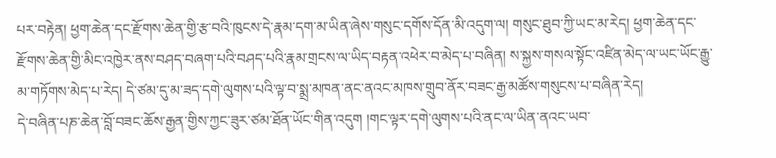པར་བརྟེན། ཕྱག་ཆེན་དང་རྫོགས་ཆེན་གྱི་རྩ་བའི་ཁུངས་དེ་རྣམ་དག་མ་ཡིན་ཞེས་གསུང་དགོས་དོན་མི་འདུག་ལ། གསུང་ཐུབ་ཀྱི་ཡང་མ་རེད། ཕྱག་ཆེན་དང་རྫོགས་ཆེན་གྱི་མིང་འཁྱེར་ནས་བཤད་བཞག་པའི་བཤད་པའི་རྣམ་གྲངས་ལ་ཡིད་བརྟན་འཕེར་བ་མེད་པ་བཞིན། ས་སྐྱས་གསལ་སྟོང་འཛིན་མེད་ལ་ཡང་ཡོང་རྒྱུ་མ་གཏོགས་མེད་པ་རེད། དེ་ཙམ་དུ་མ་ཟད་དགེ་ལུགས་པའི་ལྟ་བ་སྨྲ་མཁན་ནང་ནའང་མཁས་གྲུབ་ནོར་བཟང་རྒྱ་མཚོས་གསུངས་པ་བཞིན་རེད།
དེ་བཞིན་པཎ་ཆེན་བློ་བཟང་ཆོས་རྒྱན་གྱིས་ཀྱང་ཟུར་ཙམ་ཐོན་ཡོང་གིན་འདུག །གང་ལྟར་དགེ་ལུགས་པའི་ནང་ལ་ཡིན་ནའང་ཡབ་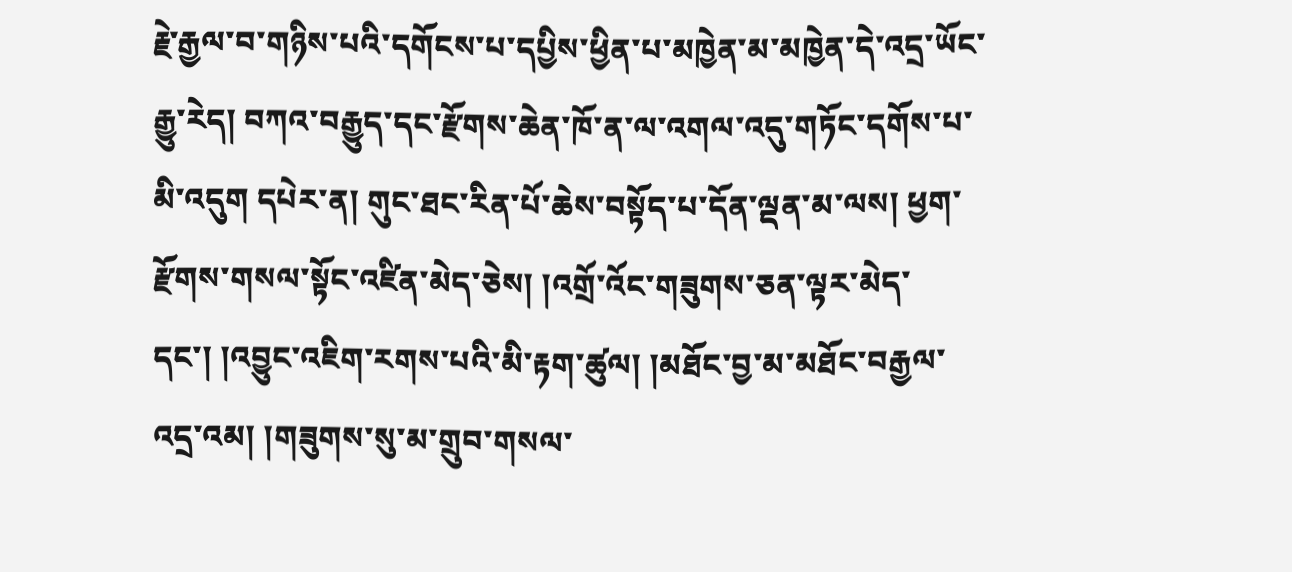རྗེ་རྒྱལ་བ་གཉིས་པའི་དགོངས་པ་དཔྱིས་ཕྱིན་པ་མཁྱེན་མ་མཁྱེན་དེ་འདྲ་ཡོང་རྒྱུ་རེད། བཀའ་བརྒྱུད་དང་རྫོགས་ཆེན་ཁོ་ན་ལ་འགལ་འདུ་གཏོང་དགོས་པ་མི་འདུག དཔེར་ན། གུང་ཐང་རིན་པོ་ཆེས་བསྟོད་པ་དོན་ལྡན་མ་ལས། ཕྱག་རྫོགས་གསལ་སྟོང་འཛིན་མེད་ཅེས། །འགྲོ་འོང་གཟུགས་ཅན་ལྟར་མེད་དང་། །འབྱུང་འཇིག་རགས་པའི་མི་རྟག་ཚུལ། །མཐོང་བྱ་མ་མཐོང་བརྒྱལ་འདྲ་འམ། །གཟུགས་སུ་མ་གྲུབ་གསལ་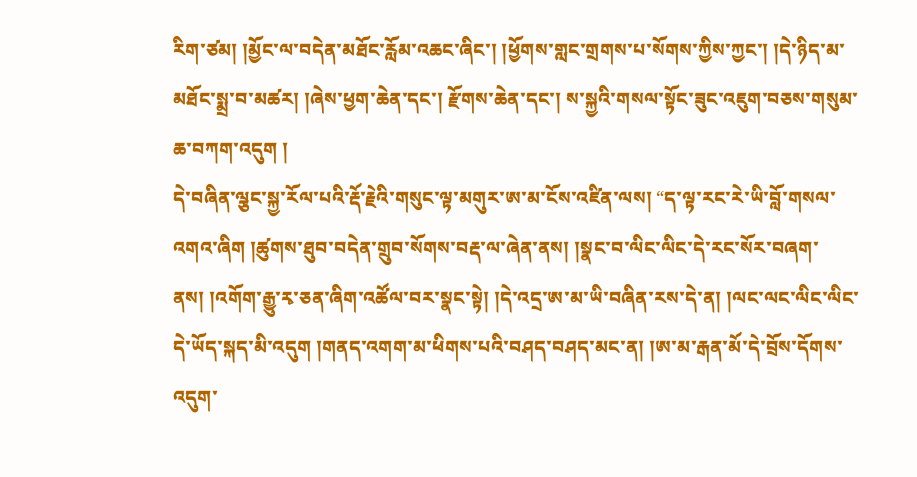རིག་ཙམ། །མྱོང་ལ་བདེན་མཐོང་རློམ་འཆང་ཞིང་། །ཕྱོགས་གླང་གྲགས་པ་སོགས་ཀྱིས་ཀྱང་། །དེ་ཉིད་མ་མཐོང་སྨྲ་བ་མཚར། །ཞེས་ཕྱག་ཆེན་དང་། རྫོགས་ཆེན་དང་། ས་སྐྱའི་གསལ་སྟོང་ཟུང་འཇུག་བཅས་གསུམ་ཆ་བཀག་འདུག །
དེ་བཞིན་ལྕང་སྐྱ་རོལ་པའི་རྡོ་རྗེའི་གསུང་ལྟ་མགུར་ཨ་མ་ངོས་འཛིན་ལས། “ད་ལྟ་རང་རེ་ཡི་བློ་གསལ་འགའ་ཞིག །ཚུགས་ཐུབ་བདེན་གྲུབ་སོགས་བརྡ་ལ་ཞེན་ནས། །སྣང་བ་ལིང་ལིང་དེ་རང་སོར་བཞག་ནས། །འགོག་རྒྱུ་རྭ་ཅན་ཞིག་འཚོལ་བར་སྣང་སྟེ། །དེ་འདྲ་ཨ་མ་ཡི་བཞིན་རས་དེ་ན། །ལང་ལང་ལིང་ལིང་དེ་ཡོད་སྐད་མི་འདུག །གནད་འགག་མ་ཕིགས་པའི་བཤད་བཤད་མང་ན། །ཨ་མ་རྒན་མོ་དེ་བྲོས་དོགས་འདུག་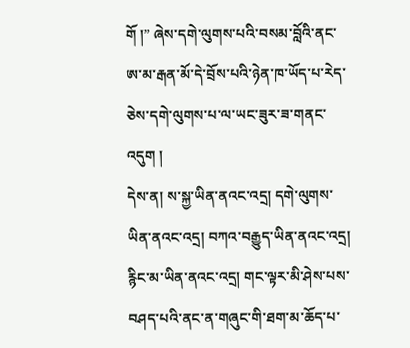གོ །” ཞེས་དགེ་ལུགས་པའི་བསམ་བློའི་ནང་ཨ་མ་རྒན་མོ་དེ་བྲོས་པའི་ཉེན་ཁ་ཡོད་པ་རེད་ཅེས་དགེ་ལུགས་པ་ལ་ཡང་ཟུར་ཟ་གནང་འདུག །
དེས་ན། ས་སྐྱ་ཡིན་ནའང་འདྲ། དགེ་ལུགས་ཡིན་ནའང་འདྲ། བཀའ་བརྒྱུད་ཡིན་ནའང་འདྲ། རྙིང་མ་ཡིན་ནའང་འདྲ། གང་ལྟར་མི་ཤེས་པས་བཤད་པའི་ནང་ན་གཞུང་གི་ཐག་མ་ཆོད་པ་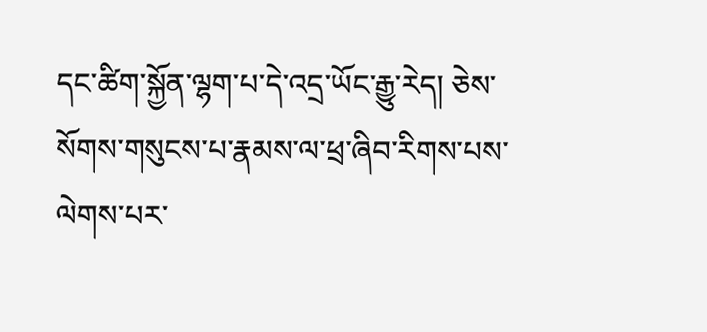དང་ཚིག་སྐྱོན་ལྷག་པ་དེ་འདྲ་ཡོང་རྒྱུ་རེད། ཅེས་སོགས་གསུངས་པ་རྣམས་ལ་ཕྲ་ཞིབ་རིགས་པས་ལེགས་པར་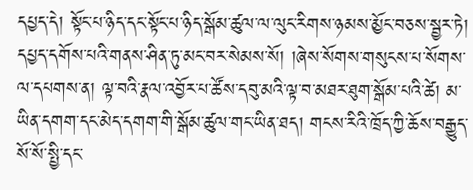དཔྱད་དེ། སྟོང་པ་ཉིད་དང་སྟོང་པ་ཉིད་སྒོམ་ཚུལ་ལ་ལུང་རིགས་ཉམས་མྱོང་བཅས་སྦྱར་ཏེ། དཔྱད་དགོས་པའི་གནས་ཤིན་ཏུ་མང་བར་སེམས་སོ། །ཞེས་སོགས་གསུངས་པ་སོགས་ལ་དཔགས་ན། ལྟ་བའི་རྣལ་འབྱོར་པ་ཚོས་དབུ་མའི་ལྟ་བ་མཐར་ཐུག་སྒོམ་པའི་ཚེ། མ་ཡིན་དགག་དང་མེད་དགག་གི་སྒོམ་ཚུལ་གང་ཡིན་ཐད། གངས་རིའི་ཁྲོད་ཀྱི་ཆོས་བརྒྱུད་སོ་སོ་སྤྱི་དང་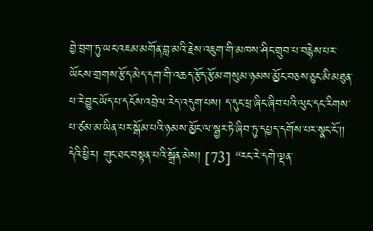བྱེ་བྲག་ཏུ་ཡང་འཇམ་མགོན་བླ་མའི་རྗེས་འཇུག་གི་མཁས་ཤིང་གྲུབ་པ་བརྙེས་པར་ཡོངས་གྲགས་རྩོད་མེད་དག་གི་འཆད་རྩོད་རྩོམ་གསུམ་ཉམས་མྱོང་བཅས་ཅུང་མི་མཐུན་པ་རེ་བྱུང་ཡོད་པ་དངོས་འབྲེལ་རེད་འདུག་པས། ད་དུང་ཕྲ་ཞིང་ཞིབ་པའི་ལུང་དང་རིགས་པ་ཙམ་མ་ཡིན་པར་སྒོམ་པའི་ཉམས་མྱོང་ལ་སྦྱར་ཏེ་ཞིབ་ཏུ་དཔྱད་དགོས་པར་སྣང་ངོ་།།
དེའི་ཕྱིར། གུང་ཐང་བསྟན་པའི་སྒྲོན་མེས། [73] “རང་རེ་དགེ་ལྡན་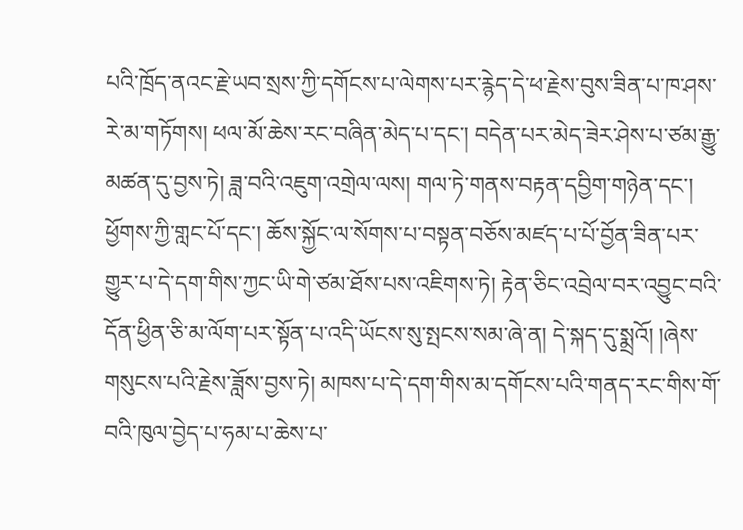པའི་ཁྲོད་ནའང་རྗེ་ཡབ་སྲས་ཀྱི་དགོངས་པ་ལེགས་པར་རྙེད་དེ་ཕ་རྗེས་བུས་ཟིན་པ་ཁ་ཤས་རེ་མ་གཏོགས། ཕལ་མོ་ཆེས་རང་བཞིན་མེད་པ་དང་། བདེན་པར་མེད་ཟེར་ཤེས་པ་ཙམ་རྒྱུ་མཚན་དུ་བྱས་ཏེ། ཟླ་བའི་འཇུག་འགྲེལ་ལས། གལ་ཏེ་གནས་བརྟན་དབྱིག་གཉེན་དང་། ཕྱོགས་ཀྱི་གླང་པོ་དང་། ཆོས་སྐྱོང་ལ་སོགས་པ་བསྟན་བཅོས་མཛད་པ་པོ་བྱོན་ཟིན་པར་གྱུར་པ་དེ་དག་གིས་ཀྱང་ཡི་གེ་ཙམ་ཐོས་པས་འཇིགས་ཏེ། རྟེན་ཅིང་འབྲེལ་བར་འབྱུང་བའི་དོན་ཕྱིན་ཅི་མ་ལོག་པར་སྟོན་པ་འདི་ཡོངས་སུ་སྤངས་སམ་ཞེ་ན། དེ་སྐད་དུ་སྨྲའོ། །ཞེས་གསུངས་པའི་རྗེས་ཟློས་བྱས་ཏེ། མཁས་པ་དེ་དག་གིས་མ་དགོངས་པའི་གནད་རང་གིས་གོ་བའི་ཁུལ་བྱེད་པ་ཧམ་པ་ཆེས་པ་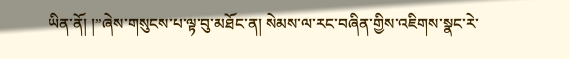ཡིན་ནོ། །”ཞེས་གསུངས་པ་ལྟ་བུ་མཐོང་ན། སེམས་ལ་རང་བཞིན་གྱིས་འཇིགས་སྣང་རེ་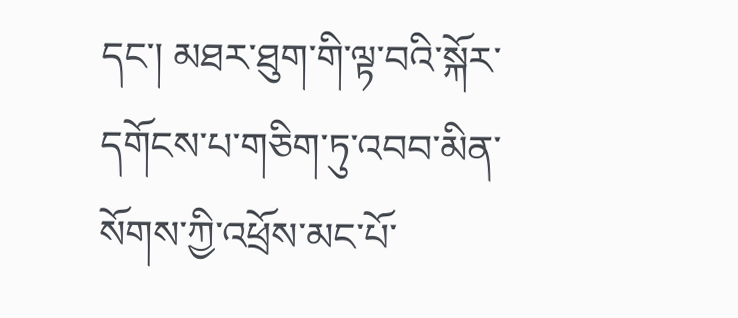དང་། མཐར་ཐུག་གི་ལྟ་བའི་སྐོར་དགོངས་པ་གཅིག་ཏུ་འབབ་མིན་སོགས་ཀྱི་འཕྲོས་མང་པོ་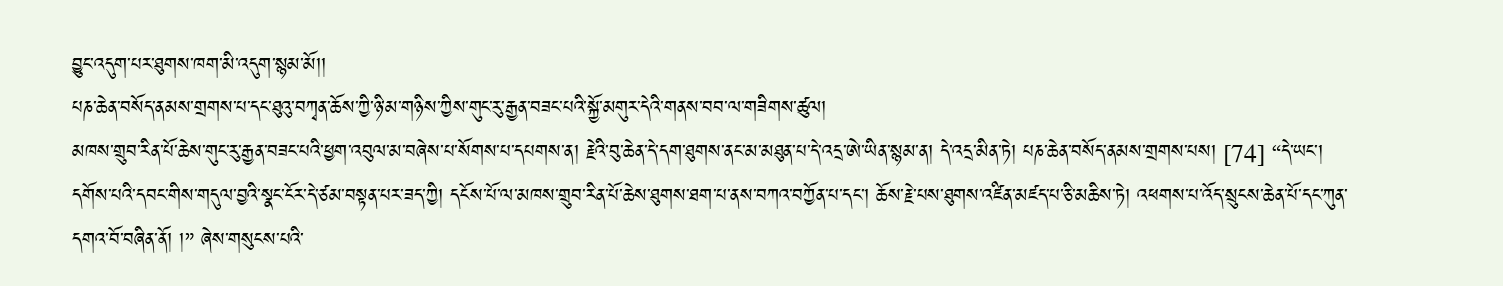བྱུང་འདུག་པར་ཐུགས་ཁག་མི་འདུག་སྙམ་མོ།།
པཎ་ཆེན་བསོད་ནམས་གྲགས་པ་དང་ཐུའུ་བཀྭན་ཆོས་ཀྱི་ཉི་མ་གཉིས་ཀྱིས་གུང་རུ་རྒྱན་བཟང་པའི་སྐྱོ་མགུར་དེའི་གནས་བབ་ལ་གཟིགས་ཚུལ།
མཁས་གྲུབ་རིན་པོ་ཆེས་གུང་རུ་རྒྱན་བཟང་པའི་ཕྱག་འབུལ་མ་བཞེས་པ་སོགས་པ་དཔགས་ན། རྗེའི་བུ་ཆེན་དེ་དག་ཐུགས་ནང་མ་མཐུན་པ་དེ་འདྲ་ཨེ་ཡིན་སྙམ་ན། དེ་འདྲ་མིན་ཏེ། པཎ་ཆེན་བསོད་ནམས་གྲགས་པས། [74] “དེ་ཡང་། དགོས་པའི་དབང་གིས་གདུལ་བྱའི་སྣང་ངོར་དེ་ཙམ་བསྟན་པར་ཟད་ཀྱི། དངོས་པོ་ལ་མཁས་གྲུབ་རིན་པོ་ཆེས་ཐུགས་ཐག་པ་ནས་བཀའ་བཀྱོན་པ་དང་། ཆོས་རྗེ་པས་ཐུགས་འཛིན་མཛད་པ་ཅི་མཆིས་ཏེ། འཕགས་པ་འོད་སྲུངས་ཆེན་པོ་དང་ཀུན་དགའ་བོ་བཞིན་ནོ། །” ཞེས་གསུངས་པའི་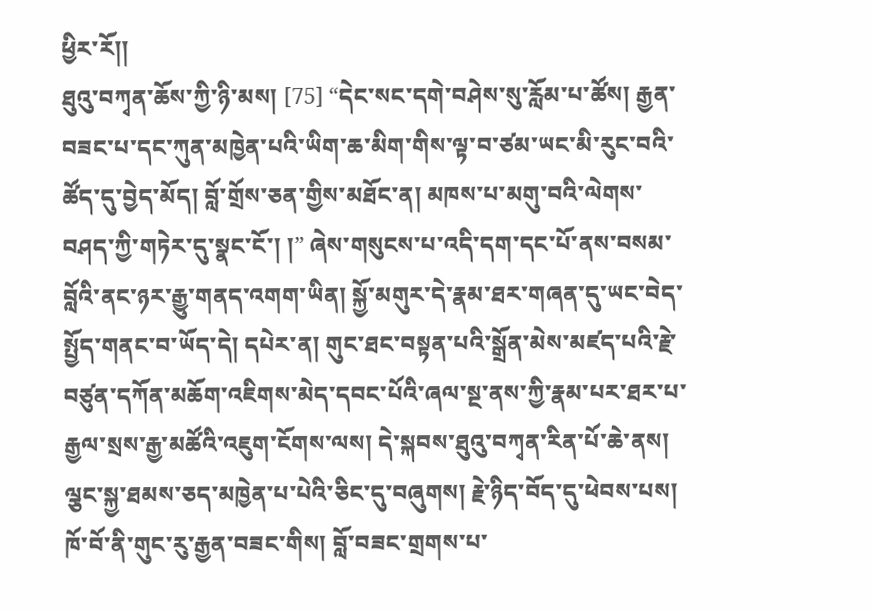ཕྱིར་རོ།།
ཐུའུ་བཀྭན་ཆོས་ཀྱི་ཉི་མས། [75] “དེང་སང་དགེ་བཤེས་སུ་རློམ་པ་ཚོས། རྒྱན་བཟང་པ་དང་ཀུན་མཁྱེན་པའི་ཡིག་ཆ་མིག་གིས་ལྟ་བ་ཙམ་ཡང་མི་རུང་བའི་ཚོད་དུ་བྱེད་མོད། བློ་གྲོས་ཅན་གྱིས་མཐོང་ན། མཁས་པ་མགུ་བའི་ལེགས་བཤད་ཀྱི་གཏེར་དུ་སྣང་ངོ་། །” ཞེས་གསུངས་པ་འདི་དག་དང་པོ་ནས་བསམ་བློའི་ནང་ཉར་རྒྱུ་གནད་འགག་ཡིན། སྐྱོ་མགུར་དེ་རྣམ་ཐར་གཞན་དུ་ཡང་བེད་སྤྱོད་གནང་བ་ཡོད་དེ། དཔེར་ན། གུང་ཐང་བསྟན་པའི་སྒྲོན་མེས་མཛད་པའི་རྗེ་བཙུན་དཀོན་མཆོག་འཇིགས་མེད་དབང་པོའི་ཞལ་སྔ་ནས་ཀྱི་རྣམ་པར་ཐར་པ་རྒྱལ་སྲས་རྒྱ་མཚོའི་འཇུག་ངོགས་ལས། དེ་སྐབས་ཐུའུ་བཀྭན་རིན་པོ་ཆེ་ནས། ལྕང་སྐྱ་ཐམས་ཅད་མཁྱེན་པ་པེའི་ཅིང་དུ་བཞུགས། རྗེ་ཉིད་བོད་དུ་ཕེབས་པས། ཁོ་བོ་ནི་གུང་རུ་རྒྱན་བཟང་གིས། བློ་བཟང་གྲགས་པ་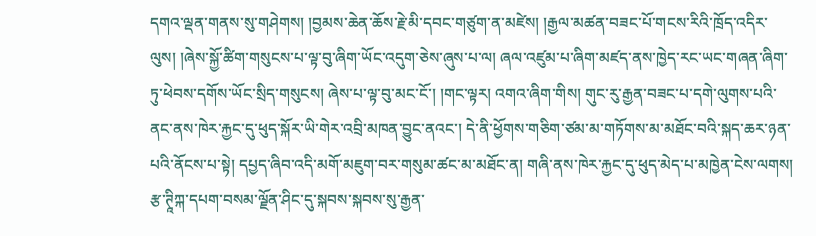དགའ་ལྡན་གནས་སུ་གཤེགས། །བྱམས་ཆེན་ཆོས་རྗེ་མི་དབང་གཙུག་ན་མཛེས། །རྒྱལ་མཚན་བཟང་པོ་གངས་རིའི་ཁྲོད་འདིར་ལུས། །ཞེས་སྐྱོ་ཚིག་གསུངས་པ་ལྟ་བུ་ཞིག་ཡོང་འདུག་ཅེས་ཞུས་པ་ལ། ཞལ་འཛུམ་པ་ཞིག་མཛད་ནས་ཁྱེད་རང་ཡང་གཞན་ཞིག་ཏུ་ཕེབས་དགོས་ཡོང་སྲིད་གསུངས། ཞེས་པ་ལྟ་བུ་མང་ངོ་། །གང་ལྟར། འགའ་ཞིག་གིས། གུང་རུ་རྒྱན་བཟང་པ་དགེ་ལུགས་པའི་ནང་ནས་ཁེར་རྐྱང་དུ་ཕུད་སྐོར་ཡི་གེར་འབྲི་མཁན་བྱུང་ནའང་། དེ་ནི་ཕྱོགས་གཅིག་ཙམ་མ་གཏོགས་མ་མཐོང་བའི་སྐད་ཆར་ཉན་པའི་ནོངས་པ་སྟེ། དཔྱད་ཞིབ་འདི་མགོ་མཇུག་བར་གསུམ་ཚང་མ་མཐོང་ན། གཞི་ནས་ཁེར་རྐྱང་དུ་ཕུད་མེད་པ་མཁྱེན་ངེས་ལགས།
རྩ་ཊཱིཀྐ་དཔག་བསམ་ལྗོན་ཤིང་དུ་སྐབས་སྐབས་སུ་རྒྱན་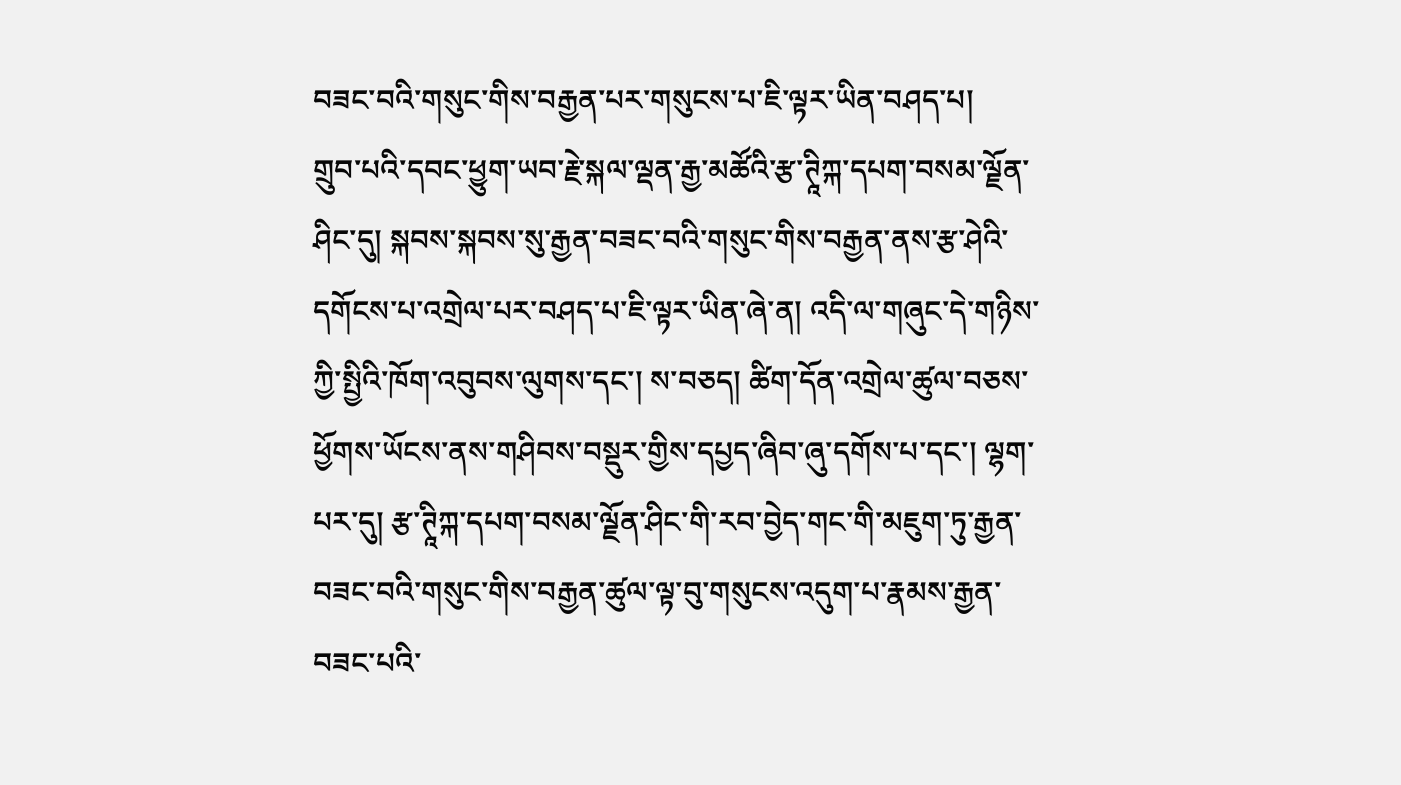བཟང་བའི་གསུང་གིས་བརྒྱན་པར་གསུངས་པ་ཇི་ལྟར་ཡིན་བཤད་པ།
གྲུབ་པའི་དབང་ཕྱུག་ཡབ་རྗེ་སྐལ་ལྡན་རྒྱ་མཚོའི་རྩ་ཊཱིཀྐ་དཔག་བསམ་ལྗོན་ཤིང་དུ། སྐབས་སྐབས་སུ་རྒྱན་བཟང་བའི་གསུང་གིས་བརྒྱན་ནས་རྩ་ཤེའི་དགོངས་པ་འགྲེལ་པར་བཤད་པ་ཇི་ལྟར་ཡིན་ཞེ་ན། འདི་ལ་གཞུང་དེ་གཉིས་ཀྱི་སྤྱིའི་ཁོག་འབུབས་ལུགས་དང་། ས་བཅད། ཚིག་དོན་འགྲེལ་ཚུལ་བཅས་ཕྱོགས་ཡོངས་ནས་གཤིབས་བསྡུར་གྱིས་དཔྱད་ཞིབ་ཞུ་དགོས་པ་དང་། ལྷག་པར་དུ། རྩ་ཊཱིཀྐ་དཔག་བསམ་ལྗོན་ཤིང་གི་རབ་བྱེད་གང་གི་མཇུག་ཏུ་རྒྱན་བཟང་བའི་གསུང་གིས་བརྒྱན་ཚུལ་ལྟ་བུ་གསུངས་འདུག་པ་རྣམས་རྒྱན་བཟང་པའི་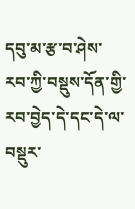དབུ་མ་རྩ་བ་ཤེས་རབ་ཀྱི་བསྡུས་དོན་གྱི་རབ་བྱེད་དེ་དང་དེ་ལ་བསྡུར་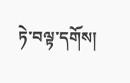ཏེ་བལྟ་དགོས།